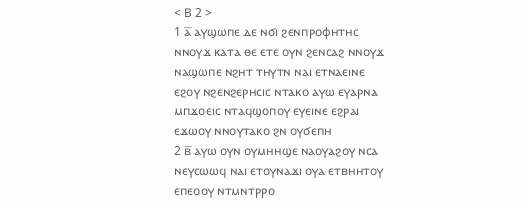< Ⲃ 2 >
1 ⲁ̅ ⲁⲩϣⲱⲡⲉ ⲇⲉ ⲛϭⲓ ϩⲉⲛⲡⲣⲟⲫⲏⲧⲏⲥ ⲛⲛⲟⲩϫ ⲕⲁⲧⲁ ⲑⲉ ⲉⲧⲉ ⲟⲩⲛ ϩⲉⲛⲥⲁϩ ⲛⲛⲟⲩϫ ⲛⲁϣⲱⲡⲉ ⲛϩⲏⲧ ⲧⲏⲩⲧⲛ ⲛⲁⲓ ⲉⲧⲛⲁⲉⲓⲛⲉ ⲉϩⲟⲩ ⲛϩⲉⲛϩⲉⲣⲏⲥⲓⲥ ⲛⲧⲁⲕⲟ ⲁⲩⲱ ⲉⲩⲁⲣⲛⲁ ⲙⲡϫⲟⲉⲓⲥ ⲛⲧⲁϥϣⲟⲡⲟⲩ ⲉⲩⲉⲓⲛⲉ ⲉϩⲣⲁⲓ ⲉϫⲱⲟⲩ ⲛⲛⲟⲩⲧⲁⲕⲟ ϩⲛ ⲟⲩϭⲉⲡⲏ
2 ⲃ̅ ⲁⲩⲱ ⲟⲩⲛ ⲟⲩⲙⲏⲏϣⲉ ⲛⲁⲟⲩⲁϩⲟⲩ ⲛⲥⲁ ⲛⲉⲩⲥⲱⲱϥ ⲛⲁⲓ ⲉⲧⲟⲩⲛⲁϫⲓ ⲟⲩⲁ ⲉⲧⲃⲏⲏⲧⲟⲩ ⲉⲡⲉⲟⲟⲩ ⲛⲧⲙⲛⲧⲣⲣⲟ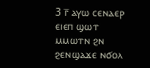3 ⲅ̅ ⲁⲩⲱ ⲥⲉⲛⲁⲉⲣ ⲉⲓⲉⲡ ϣⲱⲧ ⲙⲙⲱⲧⲛ ϩⲛ ϩⲉⲛϣⲁϫⲉ ⲛϭⲟⲗ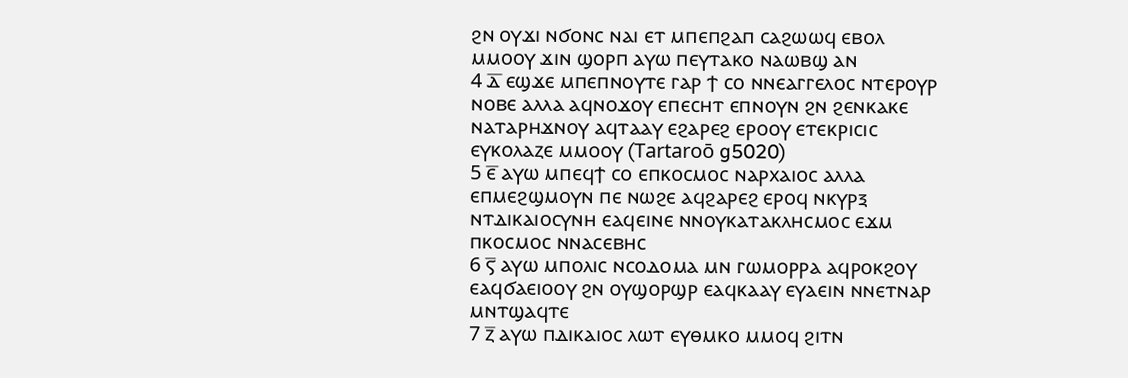ϩⲛ ⲟⲩϫⲓ ⲛϭⲟⲛⲥ ⲛⲁⲓ ⲉⲧ ⲙⲡⲉⲡϩⲁⲡ ⲥⲁϩⲱⲱϥ ⲉⲃⲟⲗ ⲙⲙⲟⲟⲩ ϫⲓⲛ ϣⲟⲣⲡ ⲁⲩⲱ ⲡⲉⲩⲧⲁⲕⲟ ⲛⲁⲱⲃϣ ⲁⲛ
4 ⲇ̅ ⲉϣϫⲉ ⲙⲡⲉⲡⲛⲟⲩⲧⲉ ⲅⲁⲣ ϯ ⲥⲟ ⲛⲛⲉⲁⲅⲅⲉⲗⲟⲥ ⲛⲧⲉⲣⲟⲩⲣ ⲛⲟⲃⲉ ⲁⲗⲗⲁ ⲁϥⲛⲟϫⲟⲩ ⲉⲡⲉⲥⲏⲧ ⲉⲡⲛⲟⲩⲛ ϩⲛ ϩⲉⲛⲕⲁⲕⲉ ⲛⲁⲧⲁⲣⲏϫⲛⲟⲩ ⲁϥⲧⲁⲁⲩ ⲉϩⲁⲣⲉϩ ⲉⲣⲟⲟⲩ ⲉⲧⲉⲕⲣⲓⲥⲓⲥ ⲉⲩⲕⲟⲗⲁⲍⲉ ⲙⲙⲟⲟⲩ (Tartaroō g5020)
5 ⲉ̅ ⲁⲩⲱ ⲙⲡⲉϥϯ ⲥⲟ ⲉⲡⲕⲟⲥⲙⲟⲥ ⲛⲁⲣⲭⲁⲓⲟⲥ ⲁⲗⲗⲁ ⲉⲡⲙⲉϩϣⲙⲟⲩⲛ ⲡⲉ ⲛⲱϩⲉ ⲁϥϩⲁⲣⲉϩ ⲉⲣⲟϥ ⲛⲕⲩⲣⲝ ⲛⲧⲇⲓⲕⲁⲓⲟⲥⲩⲛⲏ ⲉⲁϥⲉⲓⲛⲉ ⲛⲛⲟⲩⲕⲁⲧⲁⲕⲗⲏⲥⲙⲟⲥ ⲉϫⲙ ⲡⲕⲟⲥⲙⲟⲥ ⲛⲛⲁⲥⲉⲃⲏⲥ
6 ⲋ̅ ⲁⲩⲱ ⲙⲡⲟⲗⲓⲥ ⲛⲥⲟⲇⲟⲙⲁ ⲙⲛ ⲅⲱⲙⲟⲣⲣⲁ ⲁϥⲣⲟⲕϩⲟⲩ ⲉⲁϥϭⲁⲉⲓⲟⲟⲩ ϩⲛ ⲟⲩϣⲟⲣϣⲣ ⲉⲁϥⲕⲁⲁⲩ ⲉⲩⲁⲉⲓⲛ ⲛⲛⲉⲧⲛⲁⲣ ⲙⲛⲧϣⲁϥⲧⲉ
7 ⲍ̅ ⲁⲩⲱ ⲡⲇⲓⲕⲁⲓⲟⲥ ⲗⲱⲧ ⲉⲩⲑⲙⲕⲟ ⲙⲙⲟϥ ϩⲓⲧⲛ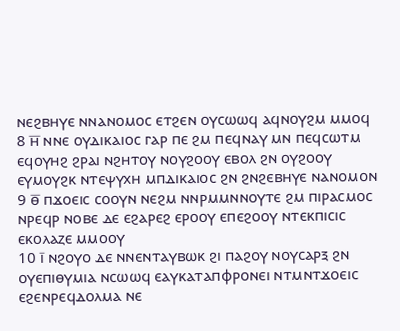ⲛⲉϩⲃⲏⲩⲉ ⲛⲛⲁⲛⲟⲙⲟⲥ ⲉⲧϩⲉⲛ ⲟⲩⲥⲱⲱϥ ⲁϥⲛⲟⲩϩⲙ ⲙⲙⲟϥ
8 ⲏ̅ ⲛⲛⲉ ⲟⲩⲇⲓⲕⲁⲓⲟⲥ ⲅⲁⲣ ⲡⲉ ϩⲙ ⲡⲉϥⲛⲁⲩ ⲙⲛ ⲡⲉϥⲥⲱⲧⲙ ⲉϥⲟⲩⲏϩ ϩⲣⲁⲓ ⲛϩⲏⲧⲟⲩ ⲛⲟⲩϩⲟⲟⲩ ⲉⲃⲟⲗ ϩⲛ ⲟⲩϩⲟⲟⲩ ⲉⲩⲙⲟⲩϩⲕ ⲛⲧⲉⲯⲩⲭⲏ ⲙⲡⲇⲓⲕⲁⲓⲟⲥ ϩⲛ ϩⲛϩⲉⲃⲏⲩⲉ ⲛⲁⲛⲟⲙⲟⲛ
9 ⲑ̅ ⲡϫⲟⲉⲓⲥ ⲥⲟⲟⲩⲛ ⲛⲉϩⲙ ⲛⲛⲣⲙⲙⲛⲛⲟⲩⲧⲉ ϩⲙ ⲡⲓⲣⲁⲥⲙⲟⲥ ⲛⲣⲉϥⲣ ⲛⲟⲃⲉ ⲇⲉ ⲉϩⲁⲣⲉϩ ⲉⲣⲟⲟⲩ ⲉⲡⲉϩⲟⲟⲩ ⲛⲧⲉⲕⲡⲓⲥⲓⲥ ⲉⲕⲟⲗⲁⲍⲉ ⲙⲙⲟⲟⲩ
10 ⲓ̅ ⲛϩⲟⲩⲟ ⲇⲉ ⲛⲛⲉⲛⲧⲁⲩⲃⲱⲕ ϩⲓ ⲡⲁϩⲟⲩ ⲛⲟⲩⲥⲁⲣⲝ ϩⲛ ⲟⲩⲉⲡⲓⲑⲩⲙⲓⲁ ⲛⲥⲱⲱϥ ⲉⲁⲩⲕⲁⲧⲁⲡⲫⲣⲟⲛⲉⲓ ⲛⲧⲙⲛⲧϫⲟⲉⲓⲥ ⲉϩⲉⲛⲣⲉϥⲇⲟⲗⲙⲁ ⲛⲉ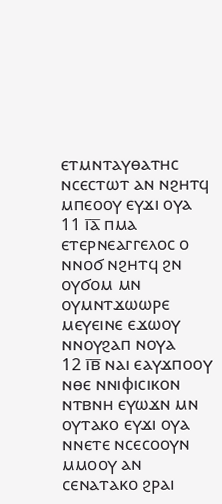ⲉⲧⲙⲛⲧⲁⲩⲑⲁⲧⲏⲥ ⲛⲥⲉⲥⲧⲱⲧ ⲁⲛ ⲛϩⲏⲧϥ ⲙⲡⲉⲟⲟⲩ ⲉⲩϫⲓ ⲟⲩⲁ
11 ⲓ̅ⲁ̅ ⲡⲙⲁ ⲉⲧⲉⲣⲛⲉⲁⲅⲅⲉⲗⲟⲥ ⲟ ⲛⲛⲟϭ ⲛϩⲏⲧϥ ϩⲛ ⲟⲩϭⲟⲙ ⲙⲛ ⲟⲩⲙⲛⲧϫⲱⲱⲣⲉ ⲙⲉⲩⲉⲓⲛⲉ ⲉϫⲱⲟⲩ ⲛⲛⲟⲩϩⲁⲡ ⲛⲟⲩⲁ
12 ⲓ̅ⲃ̅ ⲛⲁⲓ ⲉⲁⲩϫⲡⲟⲟⲩ ⲛⲑⲉ ⲛⲛⲓⲫⲓⲥⲓⲕⲟⲛ ⲛⲧⲃⲛⲏ ⲉⲩⲱϫⲛ ⲙⲛ ⲟⲩⲧⲁⲕⲟ ⲉⲩϫⲓ ⲟⲩⲁ ⲛⲛⲉⲧⲉ ⲛⲥⲉⲥⲟⲟⲩⲛ ⲙⲙⲟⲟⲩ ⲁⲛ ⲥⲉⲛⲁⲧⲁⲕⲟ ϩⲣⲁⲓ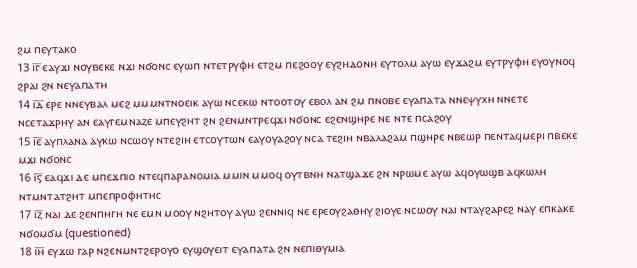ϩⲙ ⲡⲉⲩⲧⲁⲕⲟ
13 ⲓ̅ⲅ̅ ⲉⲁⲩϫⲓ ⲛⲟⲩⲃⲉⲕⲉ ⲛϫⲓ ⲛϭⲟⲛⲥ ⲉⲩⲱⲡ ⲛⲧⲉⲧⲣⲩⲫⲏ ⲉⲧϩⲙ ⲡⲉϩⲟⲟⲩ ⲉⲩϩⲏⲇⲟⲛⲏ ⲉⲩⲧⲟⲗⲙ ⲁⲩⲱ ⲉⲩϫⲁϩⲙ ⲉⲩⲧⲣⲩⲫⲏ ⲉⲩⲟⲩⲛⲟϥ ϩⲣⲁⲓ ϩⲛ ⲛⲉⲩⲁⲡⲁⲧⲏ
14 ⲓ̅ⲇ̅ ⲉⲣⲉ ⲛⲛⲉⲩⲃⲁⲗ ⲙⲉϩ ⲙⲙⲙⲛⲧⲛⲟⲉⲓⲕ ⲁⲩⲱ ⲛⲥⲉⲕⲱ ⲛⲧⲟⲟⲧⲟⲩ ⲉⲃⲟⲗ ⲁⲛ ϩⲙ ⲡⲛⲟⲃⲉ ⲉⲩⲁⲡⲁⲧⲁ ⲛⲛⲉⲯⲩⲭⲏ ⲛⲛⲉⲧⲉ ⲛⲥⲉⲧⲁϫⲣⲏⲩ ⲁⲛ ⲉⲁⲩⲅⲉⲙⲛⲁⲍⲉ ⲙⲡⲉⲩϩⲏⲧ ϩⲛ ϩⲉⲛⲙⲛⲧⲣⲉϥϫⲓ ⲛϭⲟⲛⲥ ⲉϩⲉⲛϣⲏⲣⲉ ⲛⲉ ⲛⲧⲉ ⲡⲥⲁϩⲟⲩ
15 ⲓ̅ⲉ̅ ⲁⲩⲡⲗⲁⲛⲁ ⲁⲩⲕⲱ ⲛⲥⲱⲟⲩ ⲛⲧⲉϩⲓⲏ ⲉⲧⲥⲟⲩⲧⲱⲛ ⲉⲁⲩⲟⲩⲁϩⲟⲩ ⲛⲥⲁ ⲧⲉϩⲓⲏ ⲛⲃⲁⲗⲁϩⲁⲙ ⲡϣⲏⲣⲉ ⲛⲃⲉⲱⲣ ⲡⲉⲛⲧⲁϥⲙⲉⲣⲓ ⲡⲃⲉⲕⲉ ⲙϫⲓ ⲛϭⲟⲛⲥ
16 ⲓ̅ⲋ̅ ⲉⲁϥϫⲓ ⲇⲉ ⲙⲡⲉϫⲡⲓⲟ ⲛⲧⲉϥⲡⲁⲣⲁⲛⲟⲙⲓⲁ ⲙⲙⲓⲛ ⲙⲙⲟϥ ⲟⲩⲧⲃⲛⲏ ⲛⲁⲧϣⲁϫⲉ ϩⲛ ⲛⲣⲱⲙⲉ ⲁⲩⲱ ⲁϥⲟⲩⲱϣⲃ ⲁϥⲕⲱⲗⲏ ⲛⲧⲙⲛⲧⲁⲧϩⲏⲧ ⲙⲡⲉⲡⲣⲟⲫⲏⲧⲏⲥ
17 ⲓ̅ⲍ̅ ⲛⲁⲓ ⲇⲉ ϩⲉⲛⲡⲏⲅⲏ ⲛⲉ ⲉⲙⲛ ⲙⲟⲟⲩ ⲛϩⲏⲧⲟⲩ ⲁⲩⲱ ϩⲉⲛⲛⲓϥ ⲛⲉ ⲉⲣⲉⲟⲩϩⲁⲑⲏⲩ ϩⲓⲟⲩⲉ ⲛⲥⲱⲟⲩ ⲛⲁⲓ ⲛⲧⲁⲩϩⲁⲣⲉϩ ⲛⲁⲩ ⲉⲡⲕⲁⲕⲉ ⲛϭⲟⲙϭⲙ (questioned)
18 ⲓ̅ⲏ̅ ⲉⲩϫⲱ ⲅⲁⲣ ⲛϩⲉⲛⲙⲛⲧϩⲉⲣⲟⲩⲟ ⲉⲩϣⲟⲩⲉⲓⲧ ⲉⲩⲁⲡⲁⲧⲁ ϩⲛ ⲛⲉⲡⲓⲑⲩⲙⲓⲁ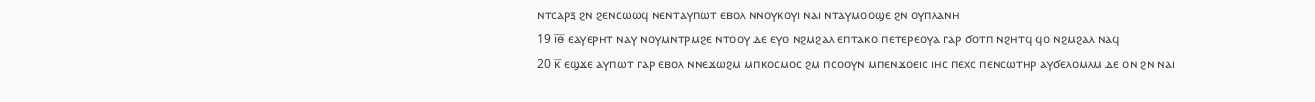ⲛⲧⲥⲁⲣⲝ ϩⲛ ϩⲉⲛⲥⲱⲱϥ ⲛⲉⲛⲧⲁⲩⲡⲱⲧ ⲉⲃⲟⲗ ⲛⲛⲟⲩⲕⲟⲩⲓ ⲛⲁⲓ ⲛⲧⲁⲩⲙⲟⲟϣⲉ ϩⲛ ⲟⲩⲡⲗⲁⲛⲏ
19 ⲓ̅ⲑ̅ ⲉⲁⲩⲉⲣⲏⲧ ⲛⲁⲩ ⲛⲟⲩⲙⲛⲧⲣⲙϩⲉ ⲛⲧⲟⲟⲩ ⲇⲉ ⲉⲩⲟ ⲛϩⲙϩⲁⲗ ⲉⲡⲧⲁⲕⲟ ⲡⲉⲧⲉⲣⲉⲟⲩⲁ ⲅⲁⲣ ϭⲟⲧⲡ ⲛϩⲏⲧϥ ϥⲟ ⲛϩⲙϩⲁⲗ ⲛⲁϥ
20 ⲕ̅ ⲉϣϫⲉ ⲁⲩⲡⲱⲧ ⲅⲁⲣ ⲉⲃⲟⲗ ⲛⲛⲉϫⲱϩⲙ ⲙⲡⲕⲟⲥⲙⲟⲥ ϩⲙ ⲡⲥⲟⲟⲩⲛ ⲙⲡⲉⲛϫⲟⲉⲓⲥ ⲓⲏⲥ ⲡⲉⲭⲥ ⲡⲉⲛⲥⲱⲧⲏⲣ ⲁⲩϭⲉⲗⲟⲙⲗⲙ ⲇⲉ ⲟⲛ ϩⲛ ⲛⲁⲓ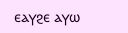ⲉⲁⲩϩⲉ ⲁⲩⲱ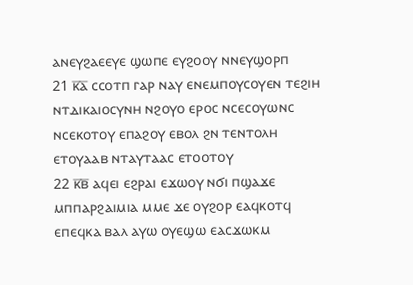ⲁⲛⲉⲩϩⲁⲉⲉⲩⲉ ϣⲱⲡⲉ ⲉⲩϩⲟⲟⲩ ⲛⲛⲉⲩϣⲟⲣⲡ
21 ⲕ̅ⲁ̅ ⲥⲥⲟⲧⲡ ⲅⲁⲣ ⲛⲁⲩ ⲉⲛⲉⲙⲡⲟⲩⲥⲟⲩⲉⲛ ⲧⲉϩⲓⲏ ⲛⲧⲇⲓⲕⲁⲓⲟⲥⲩⲛⲏ ⲛϩⲟⲩⲟ ⲉⲣⲟⲥ ⲛⲥⲉⲥⲟⲩⲱⲛⲥ ⲛⲥⲉⲕⲟⲧⲟⲩ ⲉⲡⲁϩⲟⲩ ⲉⲃⲟⲗ ϩⲛ ⲧⲉⲛⲧⲟⲗⲏ ⲉⲧⲟⲩⲁⲁⲃ ⲛⲧⲁⲩⲧⲁⲁⲥ ⲉⲧⲟⲟⲧⲟⲩ
22 ⲕ̅ⲃ̅ ⲁϥⲉⲓ ⲉϩⲣⲁⲓ ⲉϫⲱⲟⲩ ⲛϭⲓ ⲡϣⲁϫⲉ ⲙⲡⲡⲁⲣϩⲁⲓⲙⲓⲁ ⲙⲙⲉ ϫⲉ ⲟⲩϩⲟⲣ ⲉⲁϥⲕⲟⲧϥ ⲉⲡⲉϥⲕⲁ ⲃⲁⲗ ⲁⲩⲱ ⲟⲩⲉϣⲱ ⲉⲁⲥϫⲱⲕⲙ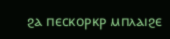ϩⲁ ⲡⲉⲥⲕⲟⲣⲕⲣ ⲙⲡⲗⲁⲓϩⲉ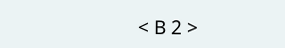< Ⲃ 2 >